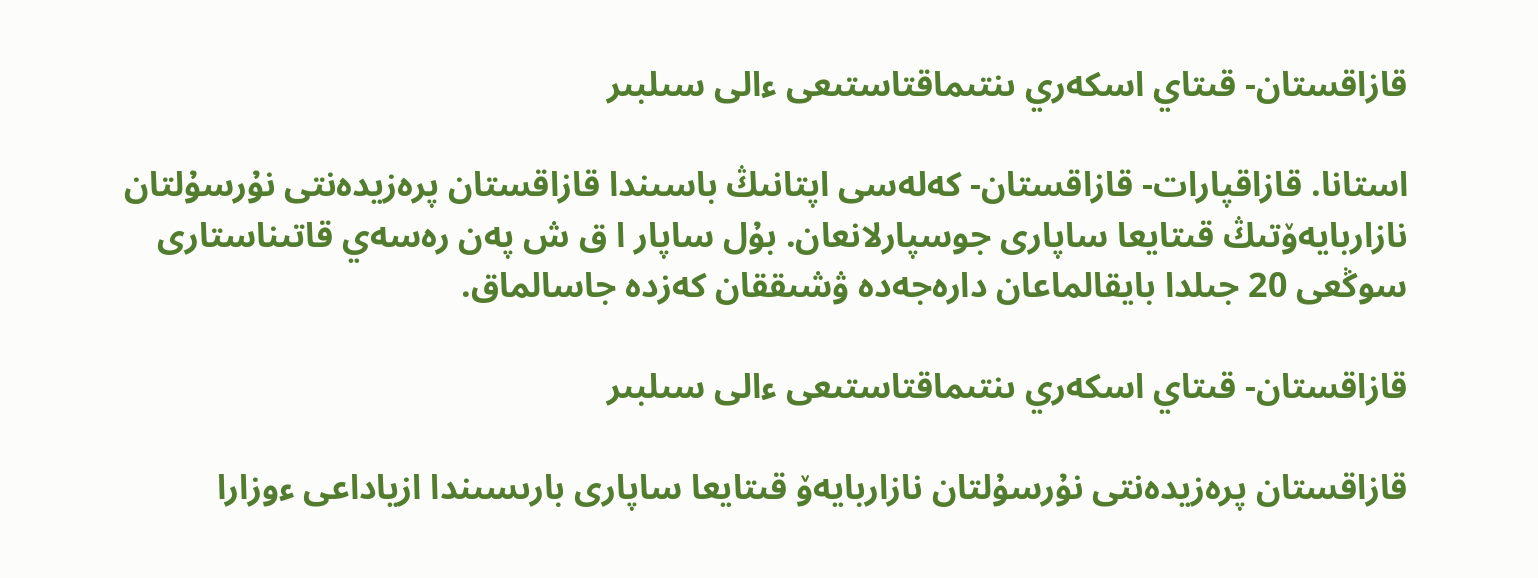قازاقستان- قىتاي اسكەري ىنتىماقتاستىعى ءالى سىلبىر

استانا. قازاقپارات- قازاقستان- كەلەسى اپتانىڭ باسىندا قازاقستان پرەزيدەنتى نۇرسۇلتان نازاربايەۆتىڭ قىتايعا ساپارى جوسپارلانعان. بۇل ساپار ا ق ش پەن رەسەي قاتىناستارى سوڭعى 20 جىلدا بايقالماعان دارەجەدە ۋشىققان كەزدە جاسالماق.

قازاقستان- قىتاي اسكەري ىنتىماقتاستىعى ءالى سىلبىر

قازاقستان پرەزيدەنتى نۇرسۇلتان نازاربايەۆ قىتايعا ساپارى بارىسىندا ازياداعى ءوزارا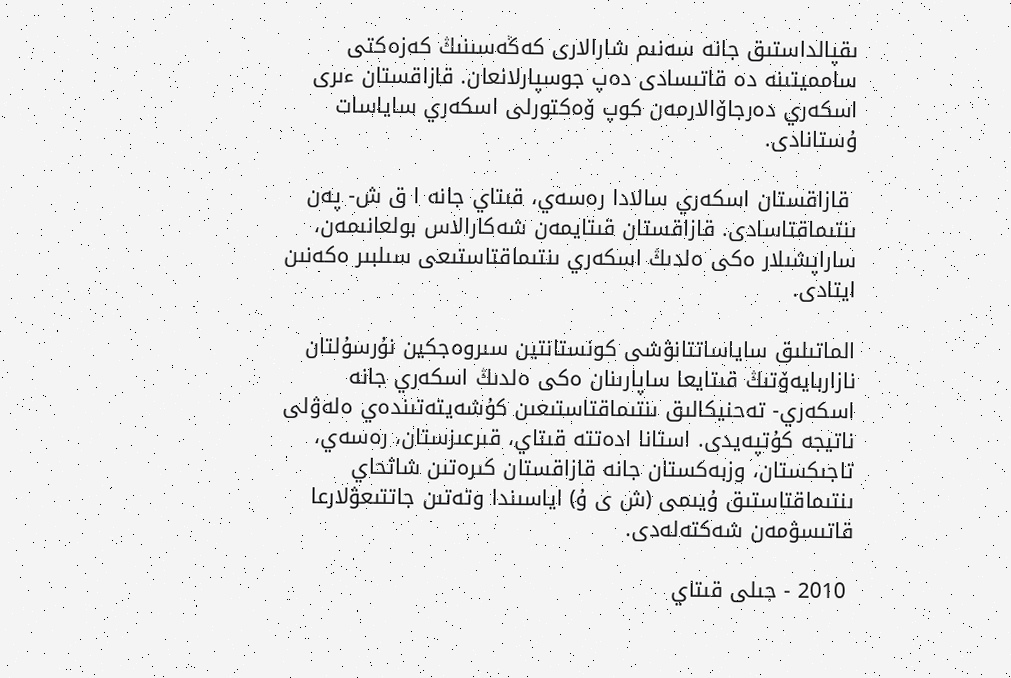ىقپالداستىق جانە سەنىم شارالارى كەڭەسىنىڭ كەزەكتى سامميتىنە دە قاتىسادى دەپ جوسپارلانعان. قازاقستان ءىرى اسكەري دەرجاۆالارمەن كوپ ۆەكتورلى اسكەري ساياسات ۇستانادى.

 قازاقستان اسكەري سالادا رەسەي، قىتاي جانە ا ق ش- پەن ىنتىماقتاسادى. قازاقستان قىتايمەن شەكارالاس بولعانىمەن، ساراپشىلار ەكى ەلدىڭ اسكەري ىنتىماقتاستىعى سىلبىر ەكەنىن ايتادى.

الماتىلىق ساياساتتانۋشى كونستانتين سىروەجكين نۇرسۇلتان نازاربايەۆتىڭ قىتايعا ساپارىنان ەكى ەلدىڭ اسكەري جانە اسكەري- تەحنيكالىق ىنتىماقتاستىعىن كۇشەيتەتىندەي ەلەۋلى ناتيجە كۇتپەيدى. استانا ادەتتە قىتاي، قىرعىزستان، رەسەي، تاجىكستان، وزبەكستان جانە قازاقستان كىرەتىن شاثحاي ىنتىماقتاستىق ۇيىمى (ش ى ۇ) اياسىندا وتەتىن جاتتىعۋلارعا قاتىسۋمەن شەكتەلەدى.

 2010 - جىلى قىتاي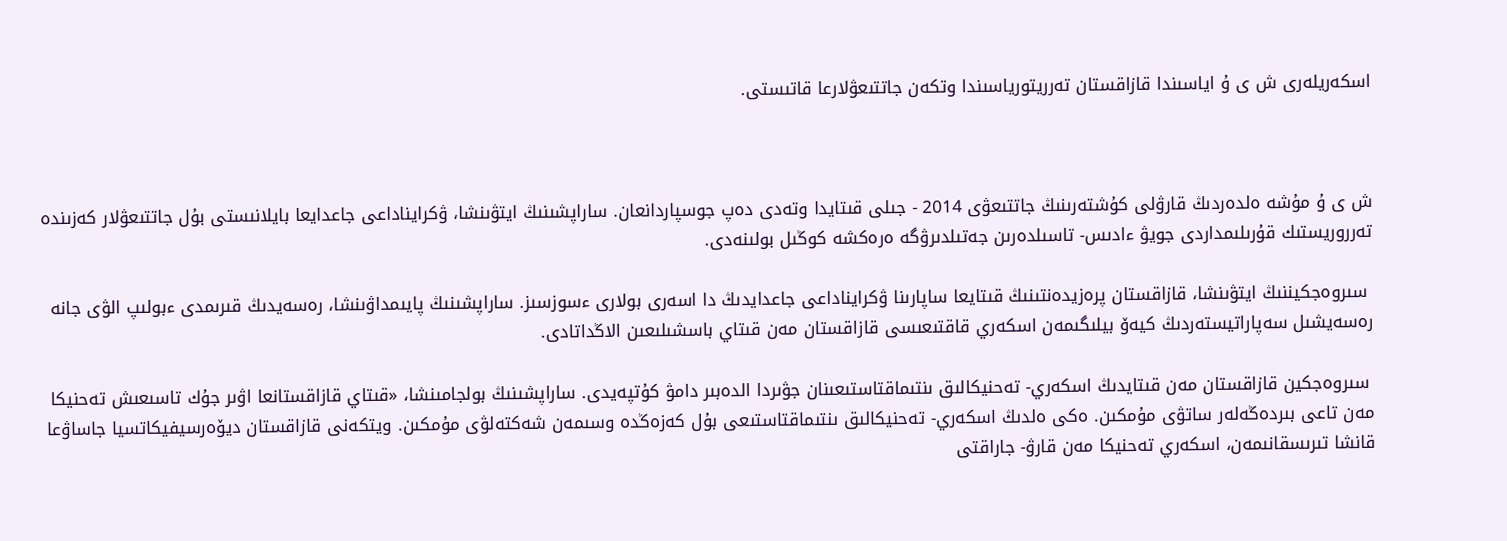اسكەريلەرى ش ى ۇ اياسىندا قازاقستان تەرريتورياسىندا وتكەن جاتتىعۋلارعا قاتىستى.



ش ى ۇ مۇشە ەلدەردىڭ قارۋلى كۇشتەرىنىڭ جاتتىعۋى 2014 - جىلى قىتايدا وتەدى دەپ جوسپاردانعان. ساراپشىنىڭ ايتۋىنشا، ۋكرايناداعى جاعدايعا بايلانىستى بۇل جاتتىعۋلار كەزىندە تەرروريستىك قۇرىلىمداردى جويۋ ءادىس- تاسىلدەرىن جەتىلدىرۋگە ەرەكشە كوڭىل بولىنەدى.

 سىروەجكيننىڭ ايتۋىنشا، قازاقستان پرەزيدەنتىنىڭ قىتايعا ساپارىنا ۋكرايناداعى جاعدايدىڭ دا اسەرى بولارى ءسوزسىز. ساراپشىنىڭ پايىمداۋىنشا، رەسەيدىڭ قىرىمدى ءبولىپ الۋى جانە رەسەيشىل سەپاراتيستەردىڭ كيەۆ بيلىگىمەن اسكەري قاقتىعىسى قازاقستان مەن قىتاي باسشىلىعىن الاڭداتادى.

 سىروەجكين قازاقستان مەن قىتايدىڭ اسكەري- تەحنيكالىق ىنتىماقتاستىعىنان جۋىردا الدەبىر دامۋ كۇتپەيدى. ساراپشىنىڭ بولجامىنشا، «قىتاي قازاقستانعا اۋىر جۇك تاسىعىش تەحنيكا مەن تاعى بىردەڭەلەر ساتۋى مۇمكىن. ەكى ەلدىڭ اسكەري- تەحنيكالىق ىنتىماقتاستىعى بۇل كەزەڭدە وسىمەن شەكتەلۋى مۇمكىن. ويتكەنى قازاقستان ديۆەرسيفيكاتسيا جاساۋعا قانشا تىرىسقانىمەن، اسكەري تەحنيكا مەن قارۋ- جاراقتى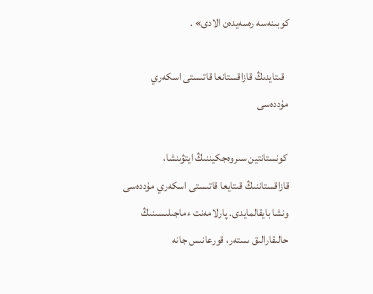كوبىنەسە رەسەيدەن الادى» .

  قىتايدىڭ قازاقستانعا قاتىستى اسكەري مۇددەسى

 كونستانتين سىروەجكيننىڭ ايتۋىنشا، قازاقستاننىڭ قىتايعا قاتىستى اسكەري مۇددەسى ونشا بايقالمايدى. پارلامەنت ءماجىلىسىنىڭ حالىقارالىق ىستەر، قورعانىس جانە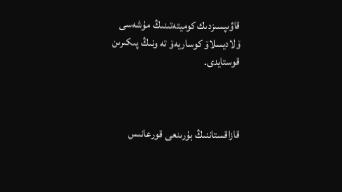قاۋىپسىزدىك كوميتەتىنىڭ مۇشەسى ۆلاديسلاۆ كوساريەۆ تە ونىڭ پىكىرىن قوستايدى.



قازاقستاننىڭ بۇرىنعى قورعانىس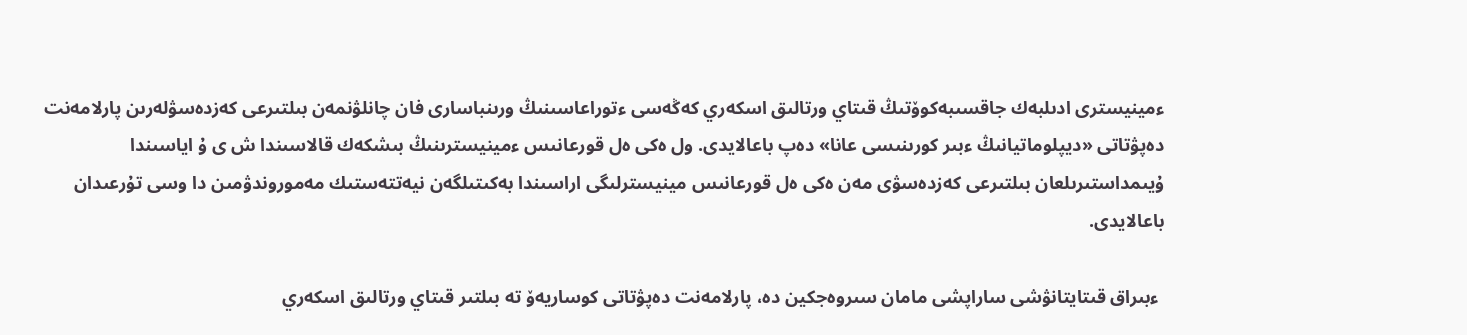ءمينيسترى ادىلبەك جاقسىبەكوۆتىڭ قىتاي ورتالىق اسكەري كەڭەسى ءتوراعاسىنىڭ ورىنباسارى فان چانلۋنمەن بىلتىرعى كەزدەسۋلەرىن پارلامەنت دەپۋتاتى «ديپلوماتيانىڭ ءبىر كورىنىسى عانا» دەپ باعالايدى. ول ەكى ەل قورعانىس ءمينيسترىنىڭ بىشكەك قالاسىندا ش ى ۇ اياسىندا ۇيىمداستىرىلعان بىلتىرعى كەزدەسۋى مەن ەكى ەل قورعانىس مينيسترلىگى اراسىندا بەكىتىلگەن نيەتتەستىك مەموروندۋمىن دا وسى تۇرعىدان باعالايدى.

 ءبىراق قىتايتانۋشى ساراپشى مامان سىروەجكين دە، پارلامەنت دەپۋتاتى كوساريەۆ تە بىلتىر قىتاي ورتالىق اسكەري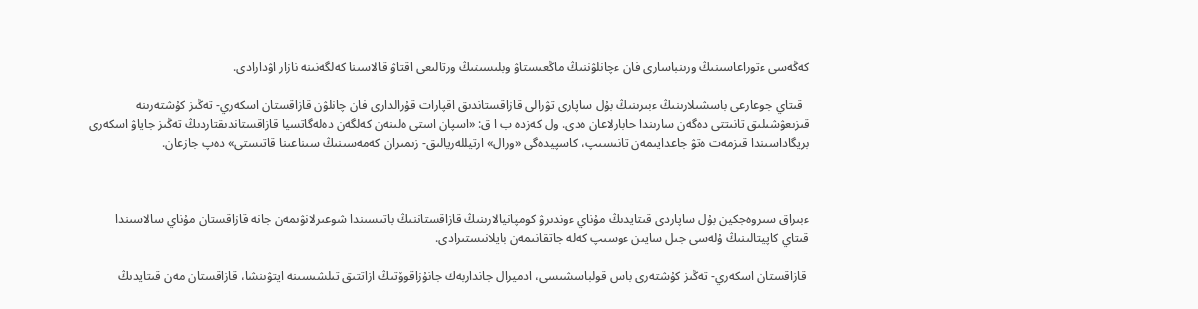كەڭەسى ءتوراعاسىنىڭ ورىنباسارى فان ءچانلۋننىڭ ماڭعىستاۋ وبلىسىنىڭ ورتالىعى اقتاۋ قالاسىنا كەلگەنىنە نازار اۋدارادى.

  قىتاي جوعارعى باسشىلارىنىڭ ءبىرىنىڭ بۇل ساپارى تۋرالى قازاقستاندىق اقپارات قۇرالدارى فان چانلۋن قازاقستان اسكەري- تەڭىز كۇشتەرىنە قىزىعۋشىلىق تانىتتى دەگەن سارىندا حابارلاعان ەدى. ول كەزدە ب ا ق: «اسپان استى ەلىنەن كەلگەن دەلەگاتسيا قازاقستاندىقتاردىڭ تەڭىز جاياۋ اسكەرى بريگاداسىندا قىزمەت ەتۋ جاعدايىمەن تانىسىپ، كاسپيدەگى «ورال» ارتيللەريالىق- زىمىران كەمەسىنىڭ سىناعىنا قاتىستى» دەپ جازعان.



ءبىراق سىروەجكين بۇل ساپاردى قىتايدىڭ مۇناي ءوندىرۋ كومپانيالارىنىڭ قازاقستاننىڭ باتىسىندا شوعىرلانۋىمەن جانە قازاقستان مۇناي سالاسىندا قىتاي كاپيتالىنىڭ ۇلەسى جىل سايىن ءوسىپ كەلە جاتقانىمەن بايلانىستىرادى.

 قازاقستان اسكەري- تەڭىز كۇشتەرى باس قولباسشىسى، ادميرال جانداربەك جانۇزاقوۆتىڭ ازاتتىق تىلشىسىنە ايتۋىنشا، قازاقستان مەن قىتايدىڭ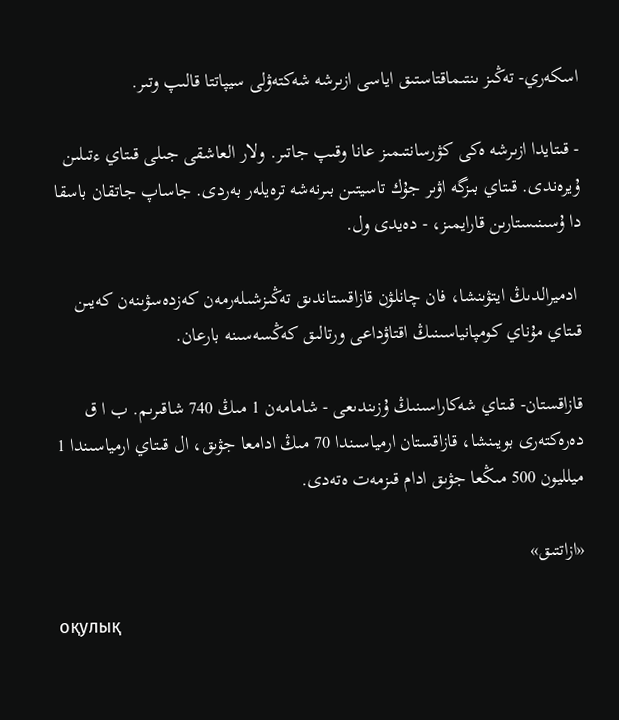اسكەري- تەڭىز ىنتىماقتاستىق اياسى ازىرشە شەكتەۋلى سيپاتتا قالىپ وتىر.

- قىتايدا ازىرشە ەكى كۋرسانتىمىز عانا وقىپ جاتىر. ولار العاشقى جىلى قىتاي ءتىلىن ۇيرەندى. قىتاي بىزگە اۋىر جۇك تاسيتىن بىرنەشە ترەيلەر بەردى. جاساپ جاتقان باسقا دا ۇسىنىستارىن قارايمىز، - دەيدى ول.

 ادميرالدىڭ ايتۋىنشا، فان چانلۋن قازاقستاندىق تەڭىزشىلەرمەن كەزدەسۋىنەن كەيىن قىتاي مۇناي كومپانياسىنىڭ اقتاۋداعى ورتالىق كەڭسەسىنە بارعان.

قازاقستان- قىتاي شەكاراسىنىڭ ۇزىندىعى - شامامەن 1 مىڭ 740 شاقىرىم. ب ا ق دەرەكتەرى بويىنشا، قازاقستان ارمياسىندا 70 مىڭ ادامعا جۋىق، ال قىتاي ارمياسىندا 1 ميلليون 500 مىڭعا جۋىق ادام قىزمەت ەتەدى.

«ازاتتىق»

оқулық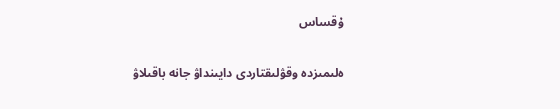ۇقساس

ەلىمىزدە وقۋلىقتاردى دايىنداۋ جانە باقىلاۋ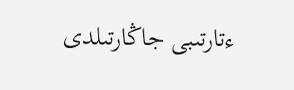ءتارتىبى جاڭارتىلدى